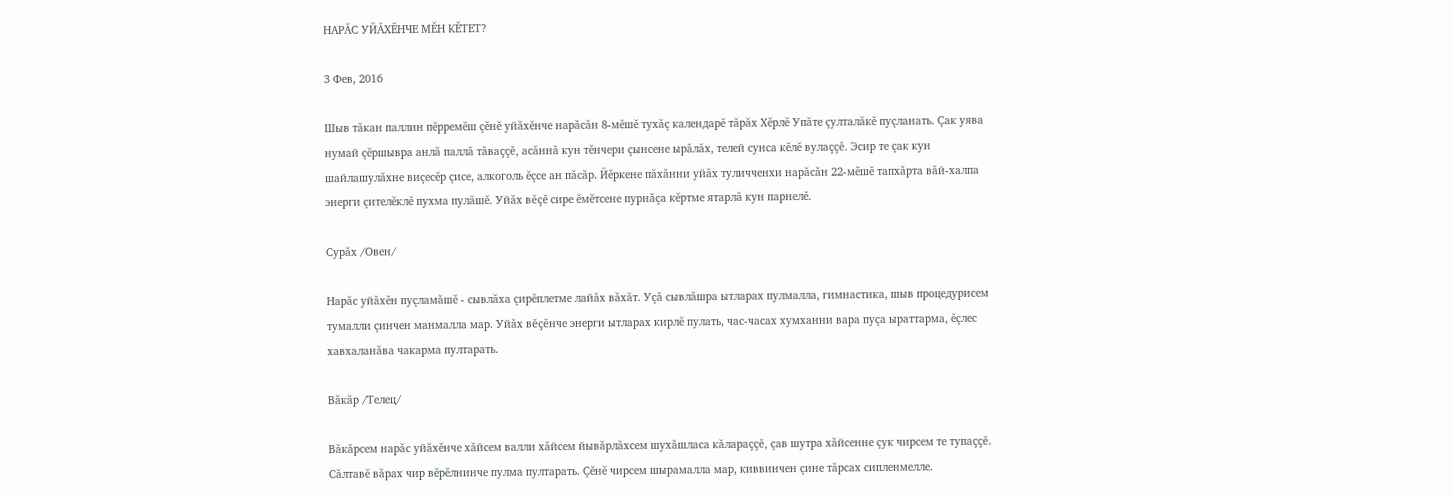НАРĂС УЙĂХĔНЧЕ МĔН КĔТЕТ?

3 Фев, 2016

Шыв тăкан паллин пĕрремĕш çĕнĕ уйăхĕнче нарăсăн 8-мĕшĕ тухăç календарĕ тăрăх Хĕрлĕ Упăте çулталăкĕ пуçланать. Çак уява нумай çĕршывра анлă паллă тăваççĕ, асăннă кун тĕнчери çынсене ырăлăх, телей сунса кĕлĕ вулаççĕ. Эсир те çак кун шайлашулăхне виçесĕр çисе, алкоголь ĕçсе ан пăсăр. Йĕркене пăхăнни уйăх туличченхи нарăсăн 22-мĕшĕ тапхăрта вăй-халпа энерги çителĕклĕ пухма пулăшĕ. Уйăх вĕçĕ сире ĕмĕтсене пурнăçа кĕртме ятарлă кун парнелĕ.

Сурăх /Овен/

Нарăс уйăхĕн пуçламăшĕ - сывлăха çирĕплетме лайăх вăхăт. Уçă сывлăшра ытларах пулмалла, гимнастика, шыв процедурисем тумалли çинчен манмалла мар. Уйăх вĕçĕнче энерги ытларах кирлĕ пулать, час-часах хумханни вара пуçа ыраттарма, ĕçлес хавхаланăва чакарма пултарать.

Вăкăр /Телец/

Вăкăрсем нарăс уйăхĕнче хăйсем валли хăйсем йывăрлăхсем шухăшласа кăлараççĕ, çав шутра хăйсенне çук чирсем те тупаççĕ. Сăлтавĕ вăрах чир вĕрĕлнинче пулма пултарать. Çĕнĕ чирсем шырамалла мар, киввинчен çине тăрсах сипленмелле.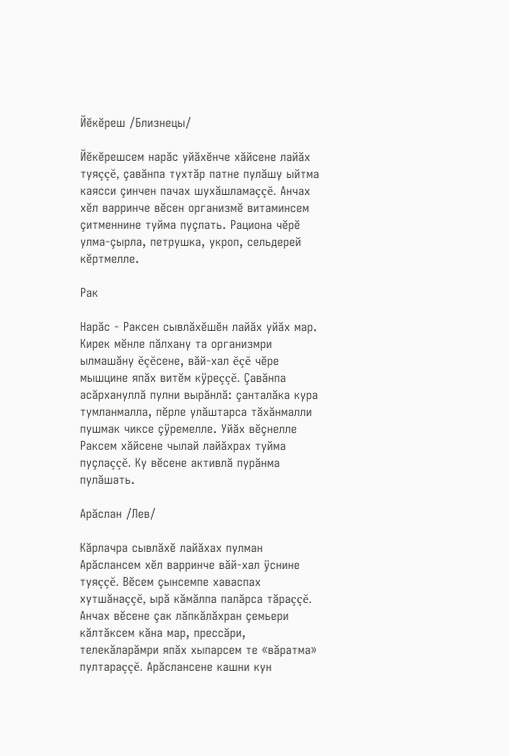Йĕкĕреш /Близнецы/

Йĕкĕрешсем нарăс уйăхĕнче хăйсене лайăх туяççĕ, çавăнпа тухтăр патне пулăшу ыйтма каясси çинчен пачах шухăшламаççĕ. Анчах хĕл варринче вĕсен организмĕ витаминсем çитменнине туйма пуçлать. Рациона чĕрĕ улма-çырла, петрушка, укроп, сельдерей кĕртмелле.

Рак

Нарăс - Раксен сывлăхĕшĕн лайăх уйăх мар. Кирек мĕнле пăлхану та организмри ылмашăну ĕçĕсене, вăй-хал ĕçĕ чĕре мышцине япăх витĕм кÿреççĕ. Çавăнпа асăрхануллă пулни вырăнлă: çанталăка кура тумланмалла, пĕрле улăштарса тăхăнмалли пушмак чиксе çÿремелле. Уйăх вĕçнелле Раксем хăйсене чылай лайăхрах туйма пуçлаççĕ. Ку вĕсене активлă пурăнма пулăшать.

Арăслан /Лев/

Кăрлачра сывлăхĕ лайăхах пулман Арăслансем хĕл варринче вăй-хал ÿснине туяççĕ. Вĕсем çынсемпе хаваспах хутшăнаççĕ, ырă кăмăлпа палăрса тăраççĕ. Анчах вĕсене çак лăпкăлăхран çемьери кăлтăксем кăна мар, прессăри, телекăларăмри япăх хыпарсем те «вăратма» пултараççĕ. Арăслансене кашни кун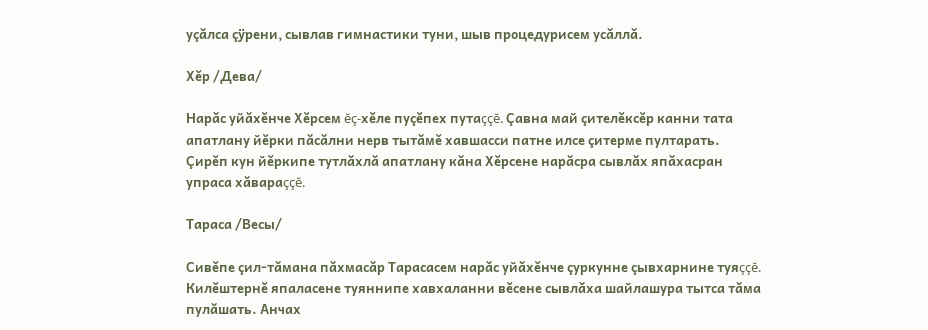уçăлса çÿрени, сывлав гимнастики туни, шыв процедурисем усăллă.

Хĕр /Дева/

Нарăс уйăхĕнче Хĕрсем ĕç-хĕле пуçĕпех путаççĕ. Çавна май çителĕксĕр канни тата апатлану йĕрки пăсăлни нерв тытăмĕ хавшасси патне илсе çитерме пултарать. Çирĕп кун йĕркипе тутлăхлă апатлану кăна Хĕрсене нарăсра сывлăх япăхасран упраса хăвараççĕ.

Тараса /Весы/

Сивĕпе çил-тăмана пăхмасăр Тарасасем нарăс уйăхĕнче çуркунне çывхарнине туяççĕ. Килĕштернĕ япаласене туяннипе хавхаланни вĕсене сывлăха шайлашура тытса тăма пулăшать. Анчах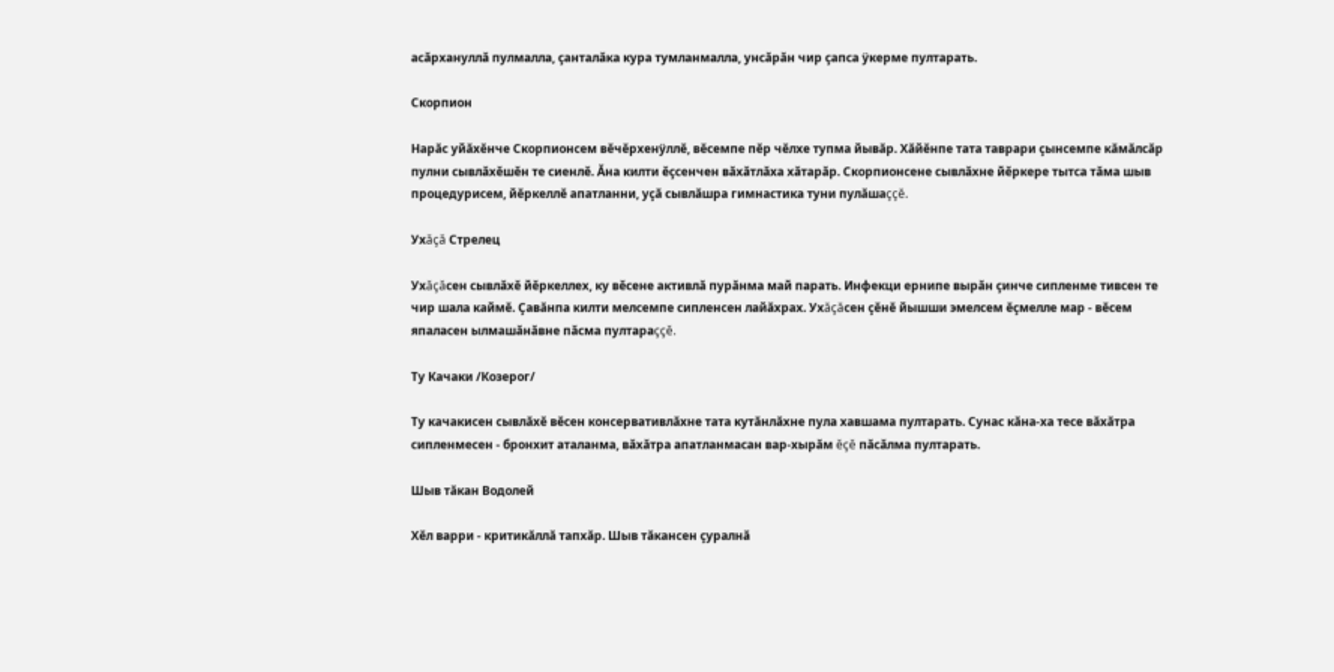асăрхануллă пулмалла, çанталăка кура тумланмалла, унсăрăн чир çапса ÿкерме пултарать.

Скорпион

Нарăс уйăхĕнче Скорпионсем вĕчĕрхенÿллĕ, вĕсемпе пĕр чĕлхе тупма йывăр. Хăйĕнпе тата таврари çынсемпе кăмăлсăр пулни сывлăхĕшĕн те сиенлĕ. Ăна килти ĕçсенчен вăхăтлăха хăтарăр. Скорпионсене сывлăхне йĕркере тытса тăма шыв процедурисем, йĕркеллĕ апатланни, уçă сывлăшра гимнастика туни пулăшаççĕ.

Ухăçă Стрелец

Ухăçăсен сывлăхĕ йĕркеллех, ку вĕсене активлă пурăнма май парать. Инфекци ернипе вырăн çинче сипленме тивсен те чир шала каймĕ. Çавăнпа килти мелсемпе сипленсен лайăхрах. Ухăçăсен çĕнĕ йышши эмелсем ĕçмелле мар - вĕсем япаласен ылмашăнăвне пăсма пултараççĕ.

Ту Качаки /Козерог/

Ту качакисен сывлăхĕ вĕсен консервативлăхне тата кутăнлăхне пула хавшама пултарать. Сунас кăна-ха тесе вăхăтра сипленмесен - бронхит аталанма, вăхăтра апатланмасан вар-хырăм ĕçĕ пăсăлма пултарать.

Шыв тăкан Водолей

Хĕл варри - критикăллă тапхăр. Шыв тăкансен çуралнă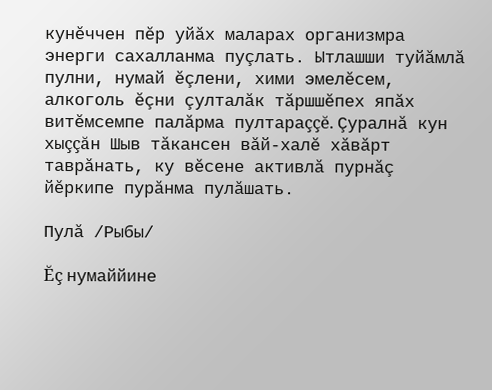кунĕччен пĕр уйăх маларах организмра энерги сахалланма пуçлать. Ытлашши туйăмлă пулни, нумай ĕçлени, хими эмелĕсем, алкоголь ĕçни çулталăк тăршшĕпех япăх витĕмсемпе палăрма пултараççĕ. Çуралнă кун хыççăн Шыв тăкансен вăй-халĕ хăвăрт таврăнать, ку вĕсене активлă пурнăç йĕркипе пурăнма пулăшать.

Пулă /Рыбы/

Ĕç нумаййине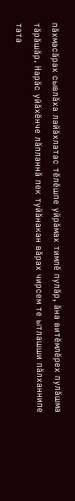пăхмасăрах сывлăха лайăхлатас тĕлĕшпе уйрăмах тимлĕ пулăр, ăна витĕмлĕрех пулăшма тăрăшăр. Нарăс уйăхĕнче лăпланнă пек туйăнакан вăрах чирсем те ытлашши пăлханнипе тата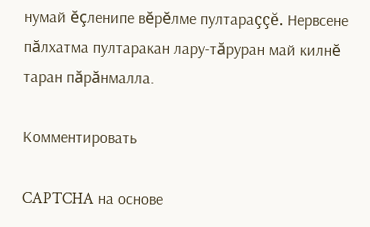нумай ĕçленипе вĕрĕлме пултараççĕ. Нервсене пăлхатма пултаракан лару-тăруран май килнĕ таран пăрăнмалла.

Комментировать

CAPTCHA на основе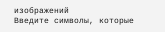изображений
Введите символы, которые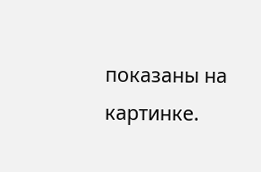показаны на картинке.